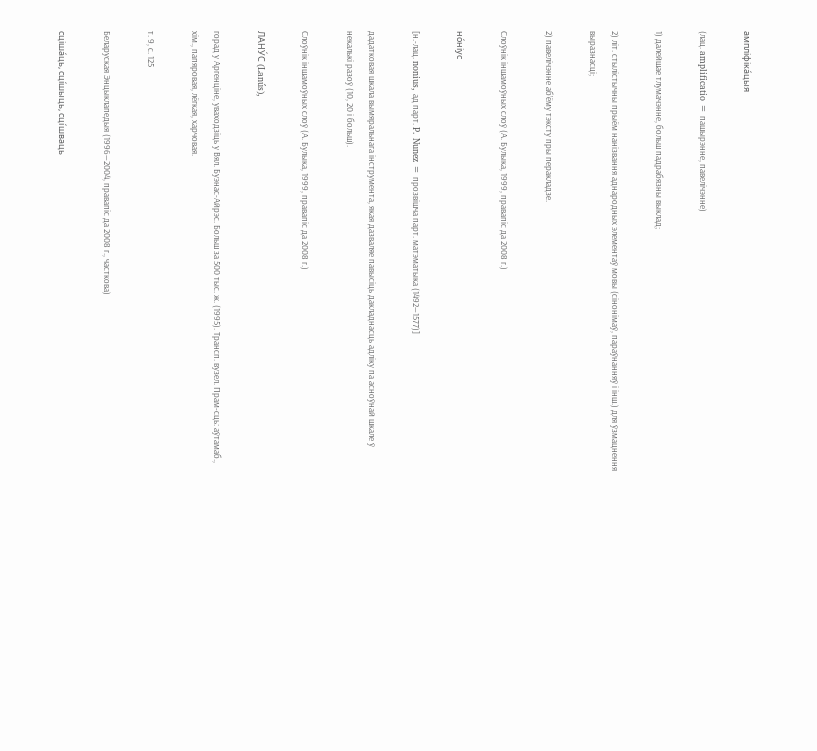ампліфіка́цыя

(лац. amplificatio = пашырэнне, павелічэнне)

1) далейшае тлумачэнне, больш падрабязны выклад;

2) літ. стылістычны прыём нанізвання аднародных элементаў мовы (сінонімаў, параўнанняў і інш.) для ўзмацнення выразнасці;

2) павелічэнне аб’ёму тэксту пры перакладзе.

Слоўнік іншамоўных слоў (А. Булыка, 1999, правапіс да 2008 г.)

но́ніус

[н.-лац. nonius, ад парт. P. Nunez = прозвішча парт. матэматыка (1492—1577)]

дадатковая шкала вымяральнага інструмента, якая дазваляе павысіць дакладнасць адліку па асноўнай шкале ў некалькі разоў (10, 20 і больш).

Слоўнік іншамоўных слоў (А. Булыка, 1999, правапіс да 2008 г.)

ЛАНУ́С (Lanús),

горад у Аргенціне, уваходзіць у Вял. Буэнас-Айрэс. Больш за 500 тыс. ж. (1995). Трансп. вузел. Прам-сць: аўтамаб., хім., папяровая, лёгкая, харчовая.

т. 9, с. 125

Беларуская Энцыклапедыя (1996—2004, правапіс да 2008 г., часткова)

сціша́ць, сці́шыць, сці́шваць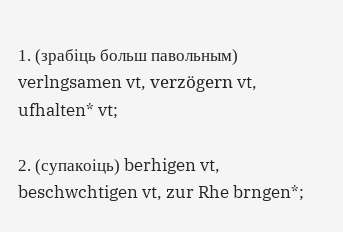1. (зрабіць больш павольным) verlngsamen vt, verzögern vt, ufhalten* vt;

2. (супакоіць) berhigen vt, beschwchtigen vt, zur Rhe brngen*;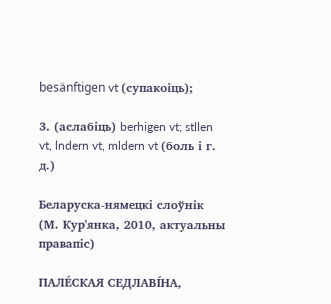besänftigen vt (супакоіць);

3. (аслабіць) berhigen vt; stllen vt, lndern vt, mldern vt (боль і г. д.)

Беларуска-нямецкі слоўнік (М. Кур'янка, 2010, актуальны правапіс)

ПАЛЕ́СКАЯ СЕДЛАВІ́НА,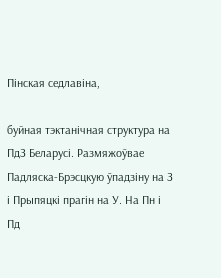Пінская седлавіна,

буйная тэктанічная структура на ПдЗ Беларусі. Размяжоўвае Падляска-Брэсцкую ўпадзіну на З і Прыпяцкі прагін на У. На Пн і Пд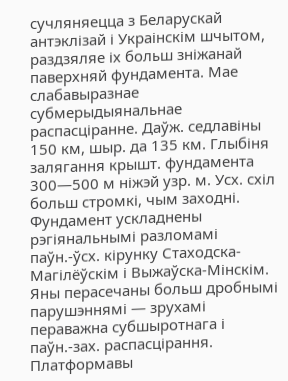сучляняецца з Беларускай антэклізай і Украінскім шчытом, раздзяляе іх больш зніжанай паверхняй фундамента. Мае слабавыразнае субмерыдыянальнае распасціранне. Даўж. седлавіны 150 км, шыр. да 135 км. Глыбіня залягання крышт. фундамента 300—500 м ніжэй узр. м. Усх. схіл больш стромкі, чым заходні. Фундамент ускладнены рэгіянальнымі разломамі паўн.-ўсх. кірунку Стаходска-Магілёўскім і Выжаўска-Мінскім. Яны перасечаны больш дробнымі парушэннямі — зрухамі пераважна субшыротнага і паўн.-зах. распасцірання. Платформавы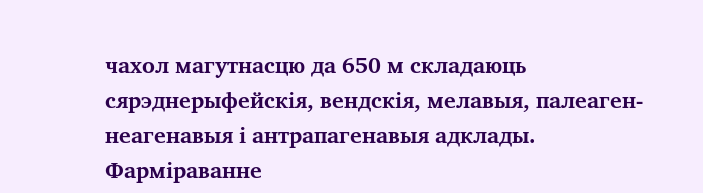чахол магутнасцю да 650 м складаюць сярэднерыфейскія, вендскія, мелавыя, палеаген-неагенавыя і антрапагенавыя адклады. Фарміраванне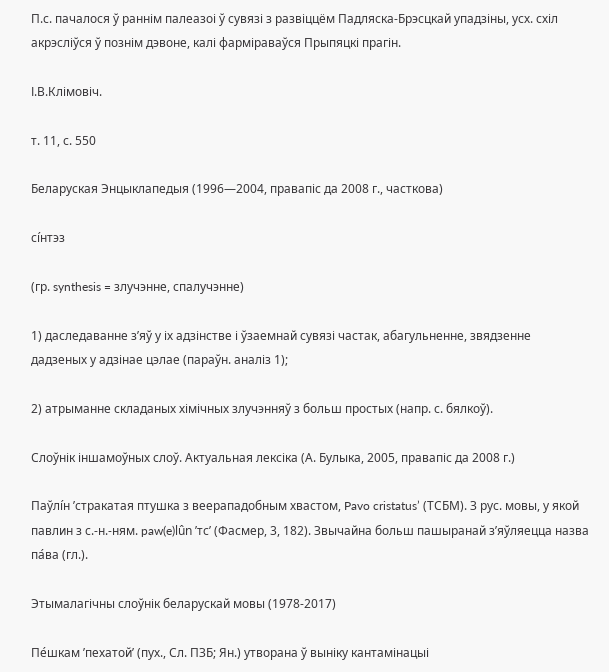П.с. пачалося ў раннім палеазоі ў сувязі з развіццём Падляска-Брэсцкай упадзіны, усх. схіл акрэсліўся ў познім дэвоне, калі фарміраваўся Прыпяцкі прагін.

І.В.Клімовіч.

т. 11, с. 550

Беларуская Энцыклапедыя (1996—2004, правапіс да 2008 г., часткова)

сі́нтэз

(гр. synthesis = злучэнне, спалучэнне)

1) даследаванне з’яў у іх адзінстве і ўзаемнай сувязі частак, абагульненне, звядзенне дадзеных у адзінае цэлае (параўн. аналіз 1);

2) атрыманне складаных хімічных злучэнняў з больш простых (напр. с. бялкоў).

Слоўнік іншамоўных слоў. Актуальная лексіка (А. Булыка, 2005, правапіс да 2008 г.)

Паўлі́н ’стракатая птушка з веерападобным хвастом, Pavo cristatus’ (ТСБМ). З рус. мовы, у якой павлин з с.-н.-ням. paw(e)lûn ’тс’ (Фасмер, 3, 182). Звычайна больш пашыранай з’яўляецца назва па́ва (гл.).

Этымалагічны слоўнік беларускай мовы (1978-2017)

Пе́шкам ’пехатой’ (пух., Сл. ПЗБ; Ян.) утворана ў выніку кантамінацыі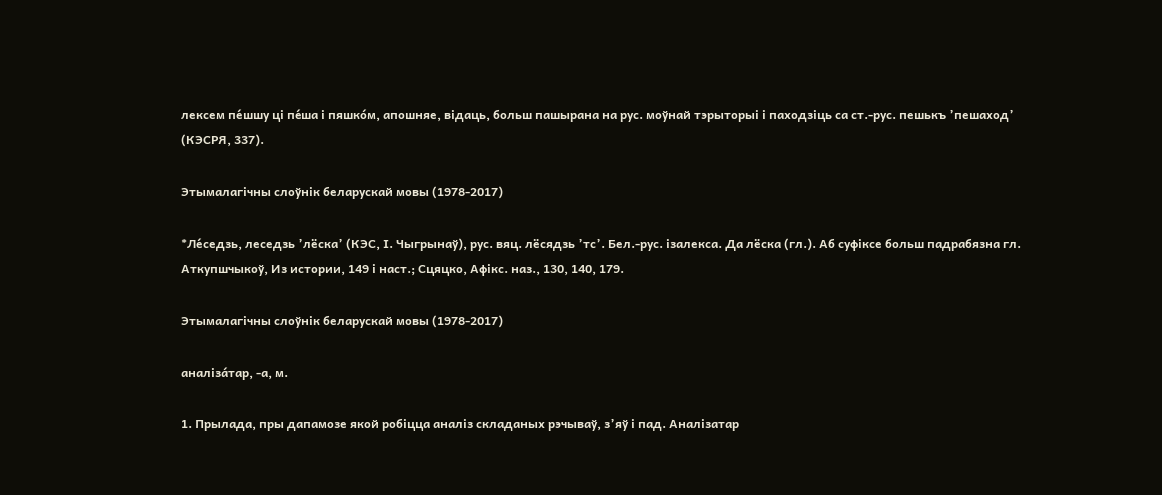лексем пе́шшу ці пе́ша і пяшко́м, апошняе, відаць, больш пашырана на рус. моўнай тэрыторыі і паходзіць са ст.-рус. пешькъ ’пешаход’ (КЭСРЯ, 337).

Этымалагічны слоўнік беларускай мовы (1978-2017)

*Ле́седзь, леседзь ’лёска’ (КЭС, І. Чыгрынаў), рус. вяц. лёсядзь ’тс’. Бел.-рус. ізалекса. Да лёска (гл.). Аб суфіксе больш падрабязна гл. Аткупшчыкоў, Из истории, 149 і наст.; Сцяцко, Афікс. наз., 130, 140, 179.

Этымалагічны слоўнік беларускай мовы (1978-2017)

аналіза́тар, ‑а, м.

1. Прылада, пры дапамозе якой робіцца аналіз складаных рэчываў, з’яў і пад. Аналізатар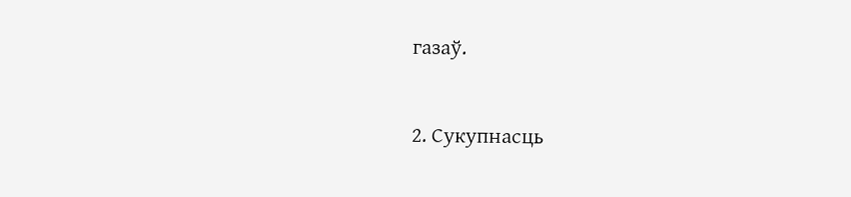газаў.

2. Сукупнасць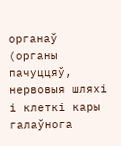органаў (органы пачуццяў, нервовыя шляхі і клеткі кары галаўнога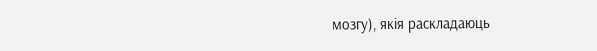мозгу), якія раскладаюць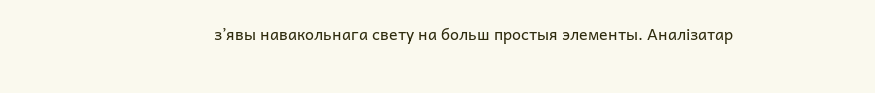з’явы навакольнага свету на больш простыя элементы. Аналізатар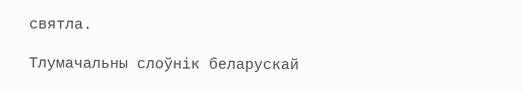святла.

Тлумачальны слоўнік беларускай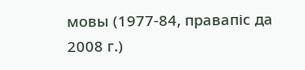мовы (1977-84, правапіс да 2008 г.)